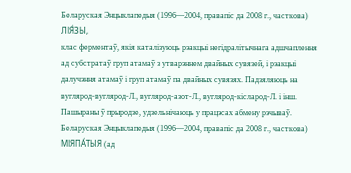Беларуская Энцыклапедыя (1996—2004, правапіс да 2008 г., часткова)
ЛІЯ́ЗЫ,
клас ферментаў, якія каталізуюць рэакцыі негідралітычнага адшчаплення ад субстратаў груп атамаў з утварэннем двайных сувязей, і рэакцыі далучэння атамаў і груп атамаў па двайных сувязях. Падзяляюць на вуглярод-вуглярод-Л., вуглярод-азот-Л., вуглярод-кісларод-Л. і інш. Пашыраны ў прыродзе, удзельнічаюць у працэсах абмену рэчываў.
Беларуская Энцыклапедыя (1996—2004, правапіс да 2008 г., часткова)
МІЯПА́ТЫЯ (ад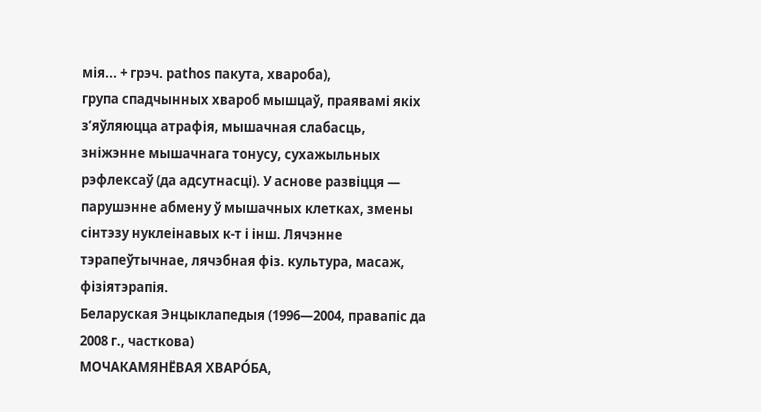мія... + грэч. pathos пакута, хвароба),
група спадчынных хвароб мышцаў, праявамі якіх з’яўляюцца атрафія, мышачная слабасць, зніжэнне мышачнага тонусу, сухажыльных рэфлексаў (да адсутнасці). У аснове развіцця — парушэнне абмену ў мышачных клетках, змены сінтэзу нуклеінавых к-т і інш. Лячэнне тэрапеўтычнае, лячэбная фіз. культура, масаж, фізіятэрапія.
Беларуская Энцыклапедыя (1996—2004, правапіс да 2008 г., часткова)
МОЧАКАМЯНЁВАЯ ХВАРО́БА,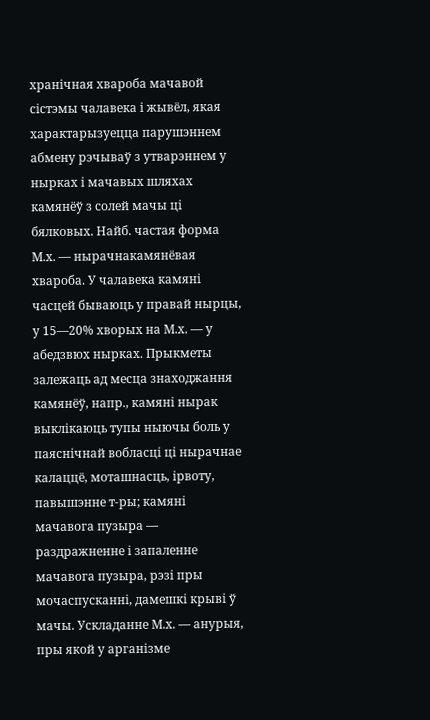хранічная хвароба мачавой сістэмы чалавека і жывёл, якая характарызуецца парушэннем абмену рэчываў з утварэннем у нырках і мачавых шляхах камянёў з солей мачы ці бялковых. Найб. частая форма М.х. — нырачнакамянёвая хвароба. У чалавека камяні часцей бываюць у правай нырцы, у 15—20% хворых на М.х. — у абедзвюх нырках. Прыкметы залежаць ад месца знаходжання камянёў, напр., камяні нырак выклікаюць тупы ныючы боль у паяснічнай вобласці ці нырачнае калаццё, моташнасць, ірвоту, павышэнне т-ры; камяні мачавога пузыра — раздражненне і запаленне мачавога пузыра, рэзі пры мочаспусканні, дамешкі крыві ў мачы. Ускладанне М.х. — анурыя, пры якой у арганізме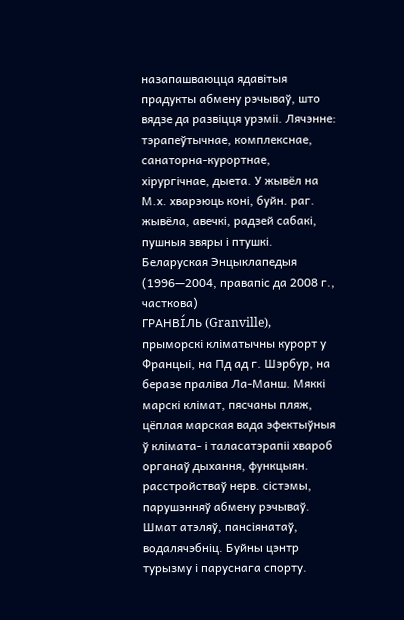назапашваюцца ядавітыя прадукты абмену рэчываў, што вядзе да развіцця урэміі. Лячэнне: тэрапеўтычнае, комплекснае, санаторна-курортнае, хірургічнае, дыета. У жывёл на М.х. хварэюць коні, буйн. раг. жывёла, авечкі, радзей сабакі, пушныя звяры і птушкі.
Беларуская Энцыклапедыя (1996—2004, правапіс да 2008 г., часткова)
ГРАНВІ́ЛЬ (Granville),
прыморскі кліматычны курорт у Францыі, на Пд ад г. Шэрбур, на беразе праліва Ла-Манш. Мяккі марскі клімат, пясчаны пляж, цёплая марская вада эфектыўныя ў клімата- і таласатэрапіі хвароб органаў дыхання, функцыян. расстройстваў нерв. сістэмы, парушэнняў абмену рэчываў. Шмат атэляў, пансіянатаў, водалячэбніц. Буйны цэнтр турызму і паруснага спорту.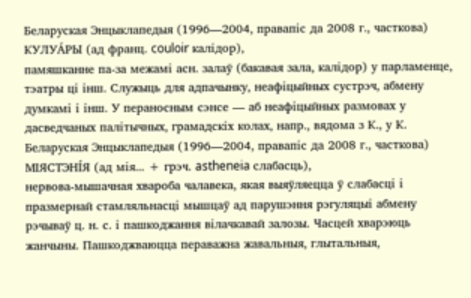Беларуская Энцыклапедыя (1996—2004, правапіс да 2008 г., часткова)
КУЛУА́РЫ (ад франц. couloir калідор),
памяшканне па-за межамі асн. залаў (бакавая зала, калідор) у парламенце, тэатры ці інш. Служыць для адпачынку, неафіцыйных сустрэч, абмену думкамі і інш. У пераносным сэнсе — аб неафіцыйных размовах у дасведчаных палітычных, грамадскіх колах, напр., вядома з К., у К.
Беларуская Энцыклапедыя (1996—2004, правапіс да 2008 г., часткова)
МІЯСТЭНІ́Я (ад мія... + грэч. astheneia слабасць),
нервова-мышачная хвароба чалавека, якая выяўляецца ў слабасці і празмернай стамляльнасці мышцаў ад парушэння рэгуляцыі абмену рэчываў ц. н. с. і пашкоджання вілачкавай залозы. Часцей хварэюць жанчыны. Пашкоджваюцца пераважна жавальныя, глытальныя,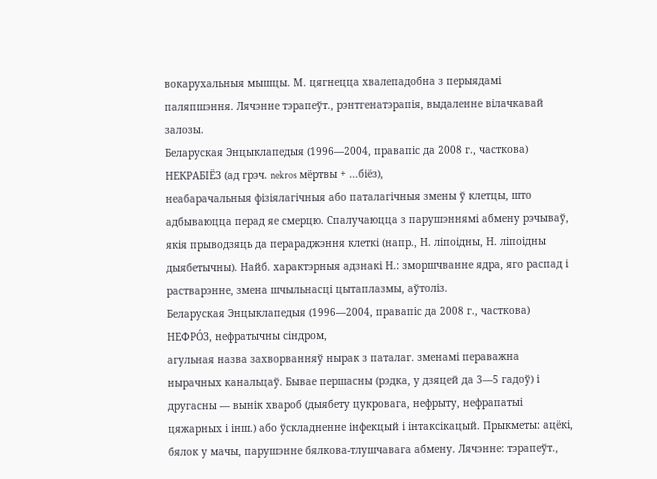вокарухальныя мышцы. М. цягнецца хвалепадобна з перыядамі паляпшэння. Лячэнне тэрапеўт., рэнтгенатэрапія, выдаленне вілачкавай залозы.
Беларуская Энцыклапедыя (1996—2004, правапіс да 2008 г., часткова)
НЕКРАБІЁЗ (ад грэч. nekros мёртвы + ...біёз),
неабарачальныя фізіялагічныя або паталагічныя змены ў клетцы, што адбываюцца перад яе смерцю. Спалучаюцца з парушэннямі абмену рэчываў, якія прыводзяць да перараджэння клеткі (напр., Н. ліпоідны, Н. ліпоідны дыябетычны). Найб. характэрныя адзнакі Н.: зморшчванне ядра, яго распад і растварэнне, змена шчыльнасці цытаплазмы, аўтоліз.
Беларуская Энцыклапедыя (1996—2004, правапіс да 2008 г., часткова)
НЕФРО́З, нефратычны сіндром,
агульная назва захворванняў нырак з паталаг. зменамі пераважна нырачных канальцаў. Бывае першасны (рэдка, у дзяцей да 3—5 гадоў) і другасны — вынік хвароб (дыябету цукровага, нефрыту, нефрапатыі цяжарных і інш.) або ўскладненне інфекцый і інтаксікацый. Прыкметы: ацёкі, бялок у мачы, парушэнне бялкова-тлушчавага абмену. Лячэнне: тэрапеўт.,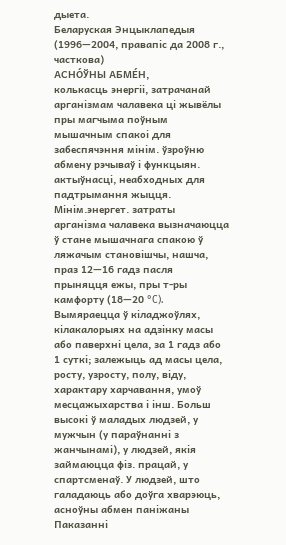дыета.
Беларуская Энцыклапедыя (1996—2004, правапіс да 2008 г., часткова)
АСНО́ЎНЫ АБМЕ́Н,
колькасць энергіі, затрачанай арганізмам чалавека ці жывёлы пры магчыма поўным мышачным спакоі для забеспячэння мінім. ўзроўню абмену рэчываў і функцыян. актыўнасці, неабходных для падтрымання жыцця. Мінім.энергет. затраты арганізма чалавека вызначаюцца ў стане мышачнага спакою ў ляжачым становішчы, нашча, праз 12—16 гадз пасля прыняцця ежы, пры т-ры камфорту (18—20 °C). Вымяраецца ў кіладжоўлях, кілакалорыях на адзінку масы або паверхні цела, за 1 гадз або 1 суткі; залежыць ад масы цела, росту, узросту, полу, віду, характару харчавання, умоў месцажыхарства і інш. Больш высокі ў маладых людзей, у мужчын (у параўнанні з жанчынамі), у людзей, якія займаюцца фіз. працай, у спартсменаў. У людзей, што галадаюць або доўга хварэюць, асноўны абмен паніжаны Паказанні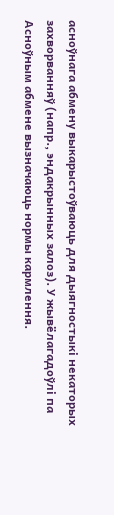асноўнага абмену выкарыстоўваюць для дыягностыкі некаторых захворванняў (напр., эндакрынных залоз). У жывёлагадоўлі па Асноўным абмене вызначаюць нормы кармлення.